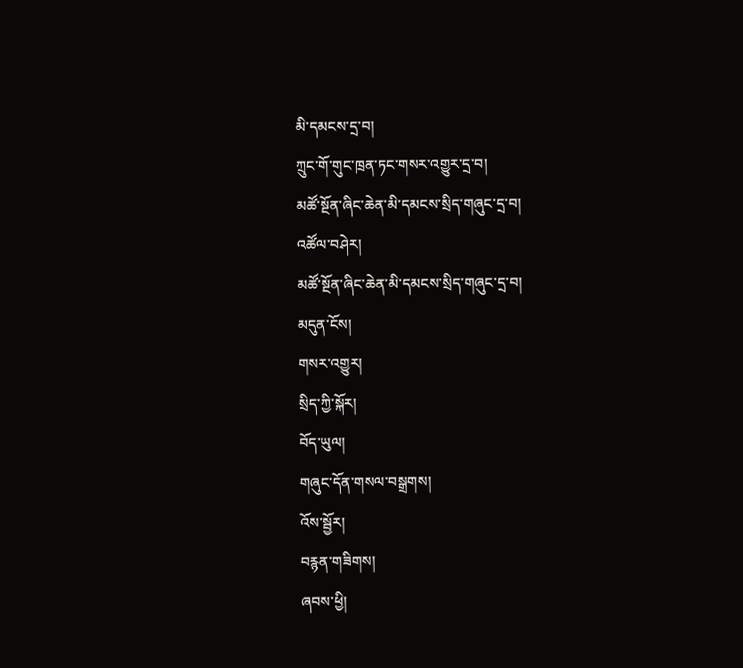མི་དམངས་དྲ་བ།
ཀྲུང་གོ་གུང་ཁྲན་ཏང་གསར་འགྱུར་དྲ་བ།
མཚོ་སྔོན་ཞིང་ཆེན་མི་དམངས་སྲིད་གཞུང་དྲ་བ།
འཚོལ་བཤེར།
མཚོ་སྔོན་ཞིང་ཆེན་མི་དམངས་སྲིད་གཞུང་དྲ་བ།
མདུན་ངོས།
གསར་འགྱུར།
སྲིད་ཀྱི་སྐོར།
བོད་ཡུལ།
གཞུང་དོན་གསལ་བསྒྲགས།
འོས་སྦྱོར།
བརྙན་གཟིགས།
ཞབས་ཕྱི།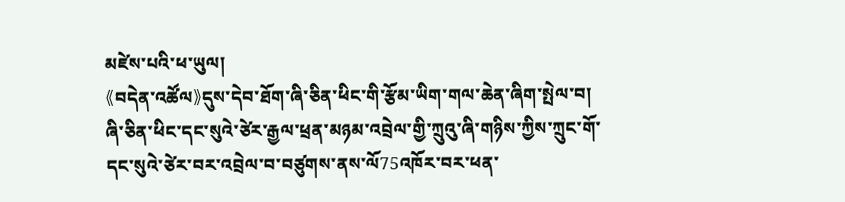མཛེས་པའི་ཕ་ཡུལ།
《བདེན་འཚོལ》དུས་དེབ་ཐོག་ཞི་ཅིན་ཕིང་གི་རྩོམ་ཡིག་གལ་ཆེན་ཞིག་སྤེལ་བ།
ཞི་ཅིན་ཕིང་དང་སུའེ་ཙེར་རྒྱལ་ཕྲན་མཉམ་འབྲེལ་གྱི་ཀྲུའུ་ཞི་གཉིས་ཀྱིས་ཀྲུང་གོ་དང་སུའེ་ཙེར་བར་འབྲེལ་བ་བཙུགས་ནས་ལོ75འཁོར་བར་ཕན་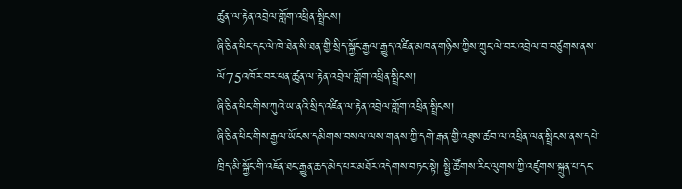ཚུན་ལ་རྟེན་འབྲེལ་གློག་འཕྲིན་སྤྲིངས།
ཞི་ཅིན་ཕིང་དང་ལེ་ཁེ་ཐེན་སི་ཐན་གྱི་སྲིད་སྐྱོང་རྒྱལ་རྒྱུད་འཛིན་མཁན་གཉིས་ཀྱིས་ཀྲུང་ལེ་བར་འབྲེལ་བ་བཙུགས་ནས་ལོ75འཁོར་བར་ཕན་ཚུན་ལ་རྟེན་འབྲེལ་གློག་འཕྲིན་སྤྲིངས།
ཞི་ཅིན་ཕིང་གིས་ཀུའེ་ཡ་ནའི་སྲིད་འཛིན་ལ་རྟེན་འབྲེལ་གློག་འཕྲིན་སྤྲིངས།
ཞི་ཅིན་ཕིང་གིས་རྒྱལ་ཡོངས་དམིགས་བསལ་ལས་གནས་ཀྱི་དགེ་རྒན་གྱི་འཐུས་ཚབ་ལ་འཕྲིན་ལན་སྤྲིངས་ནས་དཔེ་ཁྲིད་མི་སྐྱོང་གི་འཇོན་ཐང་རྒྱུན་ཆད་མེད་པར་མཐོར་འདེགས་བཏང་སྟེ། སྤྱི་ཚོགས་རིང་ལུགས་ཀྱི་འཛུགས་སྐྲུན་པ་དང་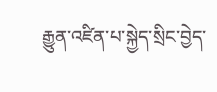རྒྱུན་འཛིན་པ་སྐྱེད་སྲིང་བྱེད་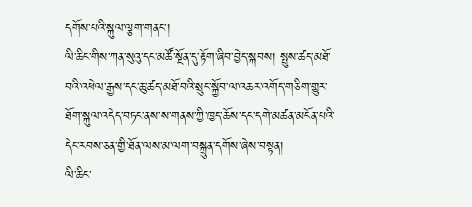དགོས་པའི་སྐུལ་ལྕག་གནང་།
ལི་ཆིང་གིས་ཀན་སུའུ་དང་མཚོ་སྔོན་དུ་རྟོག་ཞིབ་བྱེད་སྐབས། སྤུས་ཚད་མཐོ་བའི་འཕེལ་རྒྱས་དང་ཆུ་ཚད་མཐོ་བའི་སྲུང་སྐྱོབ་ལ་འཆར་འགོད་གཅིག་གྱུར་ཐོག་སྐུལ་འདེད་བཏང་ནས་ས་གནས་ཀྱི་ཁྱད་ཆོས་དང་དགེ་མཚན་མངོན་པའི་དེང་རབས་ཅན་གྱི་ཐོན་ལས་མ་ལག་བསྐྲུན་དགོས་ཞེས་བསྟན།
ལི་ཆིང་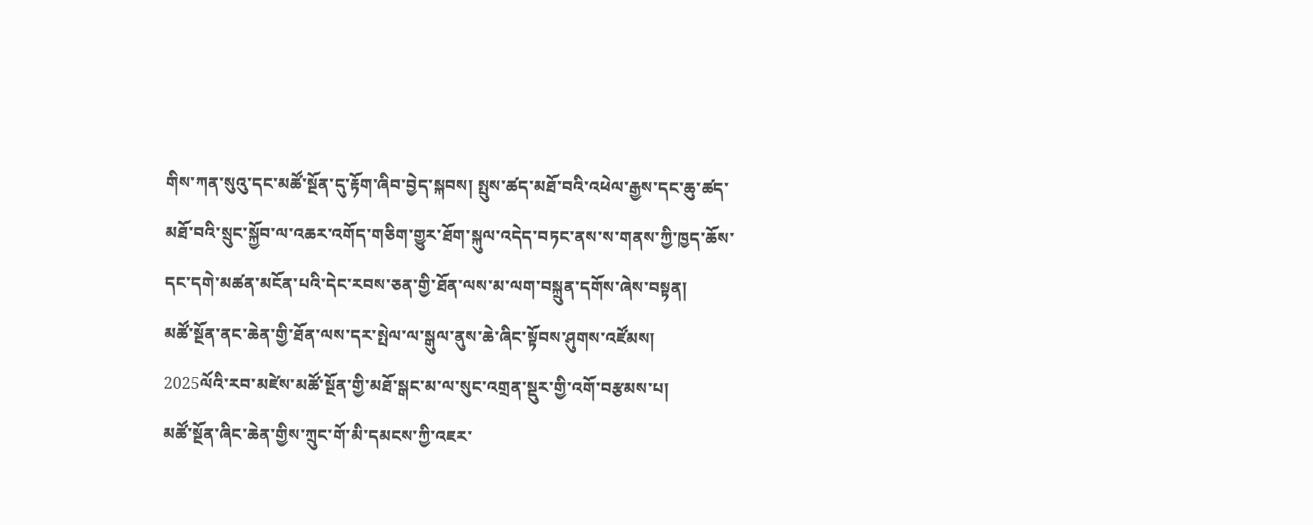གིས་ཀན་སུའུ་དང་མཚོ་སྔོན་དུ་རྟོག་ཞིབ་བྱེད་སྐབས། སྤུས་ཚད་མཐོ་བའི་འཕེལ་རྒྱས་དང་ཆུ་ཚད་མཐོ་བའི་སྲུང་སྐྱོབ་ལ་འཆར་འགོད་གཅིག་གྱུར་ཐོག་སྐུལ་འདེད་བཏང་ནས་ས་གནས་ཀྱི་ཁྱད་ཆོས་དང་དགེ་མཚན་མངོན་པའི་དེང་རབས་ཅན་གྱི་ཐོན་ལས་མ་ལག་བསྐྲུན་དགོས་ཞེས་བསྟན།
མཚོ་སྔོན་ནང་ཆེན་གྱི་ཐོན་ལས་དར་སྤེལ་ལ་སྒུལ་ནུས་ཆེ་ཞིང་སྟོབས་ཤུགས་འཛོམས།
2025ལོའི་རབ་མཛེས་མཚོ་སྔོན་གྱི་མཐོ་སྒང་མ་ལ་སུང་འགྲན་སྡུར་གྱི་འགོ་བརྩམས་པ།
མཚོ་སྔོན་ཞིང་ཆེན་གྱིས་ཀྲུང་གོ་མི་དམངས་ཀྱི་འཇར་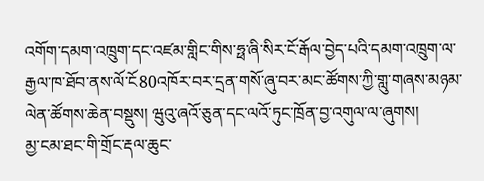འགོག་དམག་འཁྲུག་དང་འཛམ་གླིང་གིས་ཧྥ་ཞི་སིར་ངོ་རྒོལ་བྱེད་པའི་དམག་འཁྲུག་ལ་རྒྱལ་ཁ་ཐོབ་ནས་ལོ་ངོ80འཁོར་བར་དྲན་གསོ་ཞུ་བར་མང་ཚོགས་ཀྱི་གླུ་གཞས་མཉམ་ལེན་ཚོགས་ཆེན་བསྡུས། ཝུའུ་ཞའོ་ཅུན་དང་ལའོ་ཏུང་ཁྲོན་བྱ་འགུལ་ལ་ཞུགས།
མྱ་ངམ་ཐང་གི་གྲོང་རྡལ་ཆུང་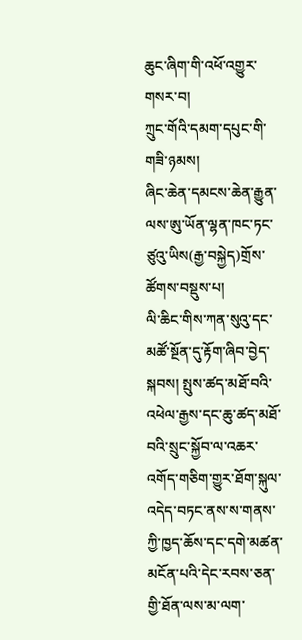ཆུང་ཞིག་གི་འཕོ་འགྱུར་གསར་བ།
ཀྲུང་གོའི་དམག་དཔུང་གི་གཟི་ཉམས།
ཞིང་ཆེན་དམངས་ཆེན་རྒྱུན་ལས་ཨུ་ཡོན་ལྷན་ཁང་ཏང་ཙུའུ་ཡིས(རྒྱ་བསྐྱེད)གྲོས་ཚོགས་བསྡུས་པ།
ལི་ཆིང་གིས་ཀན་སུའུ་དང་མཚོ་སྔོན་དུ་རྟོག་ཞིབ་བྱེད་སྐབས། སྤུས་ཚད་མཐོ་བའི་འཕེལ་རྒྱས་དང་ཆུ་ཚད་མཐོ་བའི་སྲུང་སྐྱོབ་ལ་འཆར་འགོད་གཅིག་གྱུར་ཐོག་སྐུལ་འདེད་བཏང་ནས་ས་གནས་ཀྱི་ཁྱད་ཆོས་དང་དགེ་མཚན་མངོན་པའི་དེང་རབས་ཅན་གྱི་ཐོན་ལས་མ་ལག་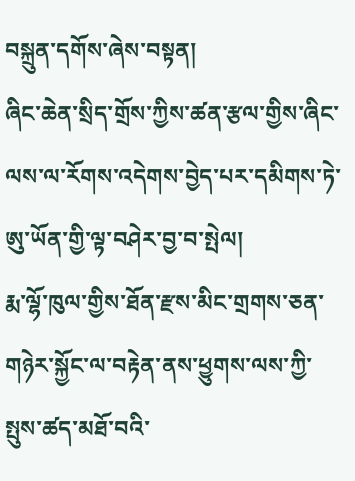བསྐྲུན་དགོས་ཞེས་བསྟན།
ཞིང་ཆེན་སྲིད་གྲོས་ཀྱིས་ཚན་རྩལ་གྱིས་ཞིང་ལས་ལ་རོགས་འདེགས་བྱེད་པར་དམིགས་ཏེ་ཨུ་ཡོན་གྱི་ལྟ་བཤེར་བྱ་བ་སྤེལ།
རྨ་ལྷོ་ཁུལ་གྱིས་ཐོན་རྫས་མིང་གྲགས་ཅན་གཉེར་སྐྱོང་ལ་བརྟེན་ནས་ཕྱུགས་ལས་ཀྱི་སྤུས་ཚད་མཐོ་བའི་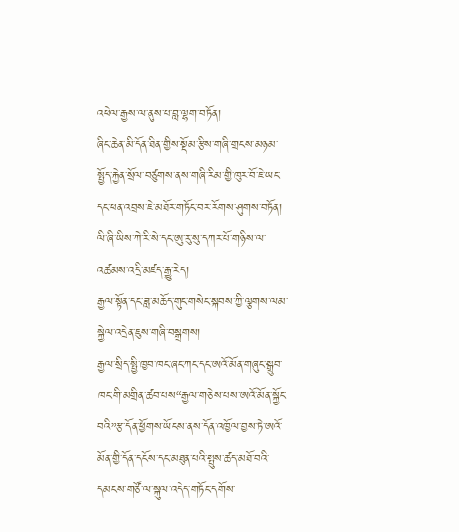འཕེལ་རྒྱས་ལ་ནུས་པ་བླ་ལྷག་བཏོན།
ཞིང་ཆེན་མི་དོན་ཐིན་གྱིས་སྡོམ་རྩིས་གཞི་གྲངས་མཉམ་སྤྱོད་རྐྱེན་སྲོལ་བཙུགས་ནས་གཞི་རིམ་གྱི་ཁུར་བོ་ཇེ་ཡང་དང་ཕན་འབྲས་ཇེ་མཐོར་གཏོང་བར་རོགས་ཤུགས་བཏོན།
ལི་ཞི་ཡིས་ཀེ་རི་སེ་དང་ཨུ་རུ་སུ་དཀར་པོ་གཉིས་ལ་འཚམས་འདྲི་མཛད་རྒྱུ་རེད།
རྒྱལ་སྟོན་དང་ཟླ་མཆོད་གུང་གསེང་སྐབས་ཀྱི་ལྕགས་ལམ་སྐྱེལ་འདྲེན་ཇུས་གཞི་བསྒྲགས།
རྒྱལ་སྲིད་སྤྱི་ཁྱབ་ཁང་ཞང་ཀང་དང་ཨའོ་མོན་གཞུང་སྒྲུབ་ཁང་གི་མགྲིན་ཚབ་པས“རྒྱལ་གཅེས་པས་ཨའོ་མོན་སྐྱོང་བའི”རྩ་དོན་ཕྱོགས་ཡོངས་ནས་དོན་འཁྱོལ་བྱས་ཏེ་ཨའོ་མོན་གྱི་དོན་དངོས་དང་མཐུན་པའི་སྤུས་ཚད་མཐོ་བའི་དམངས་གཙོ་ལ་སྐུལ་འདེད་གཏོང་དགོས་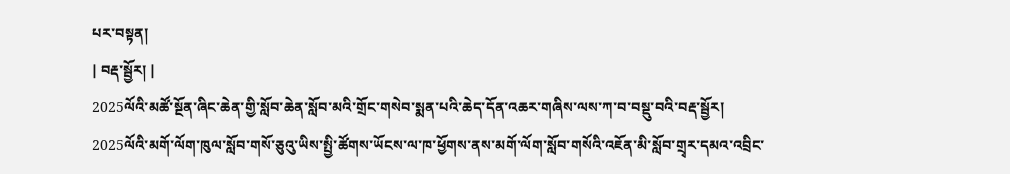པར་བསྟན།
| བརྡ་སྦྱོར། |
2025ལོའི་མཚོ་སྔོན་ཞིང་ཆེན་གྱི་སློབ་ཆེན་སློབ་མའི་གྲོང་གསེབ་སྨན་པའི་ཆེད་དོན་འཆར་གཞིས་ལས་ཀ་བ་བསྡུ་བའི་བརྡ་སྦྱོར།
2025ལོའི་མགོ་ལོག་ཁུལ་སློབ་གསོ་ཅུའུ་ཡིས་སྤྱི་ཚོགས་ཡོངས་ལ་ཁ་ཕྱོགས་ནས་མགོ་ལོག་སློབ་གསོའི་འཇོན་མི་སློབ་གྲྭར་དམའ་འབྲིང་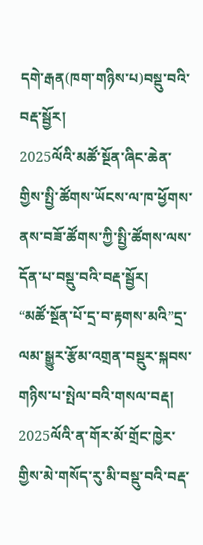དགེ་རྒན(ཁག་གཉིས་པ)བསྡུ་བའི་བརྡ་སྦྱོར།
2025ལོའི་མཚོ་སྔོན་ཞིང་ཆེན་གྱིས་སྤྱི་ཚོགས་ཡོངས་ལ་ཁ་ཕྱོགས་ནས་བཟོ་ཚོགས་ཀྱི་སྤྱི་ཚོགས་ལས་དོན་པ་བསྡུ་བའི་བརྡ་སྦྱོར།
“མཚོ་སྔོན་པོ་དྲ་བ་རྟགས་མའི”དྲ་ལམ་སྒྱུར་རྩོམ་འགྲན་བསྡུར་སྐབས་གཉིས་པ་སྤེལ་བའི་གསལ་བརྡ།
2025ལོའི་ན་གོར་མོ་གྲོང་ཁྱེར་གྱིས་མེ་གསོད་རུ་མི་བསྡུ་བའི་བརྡ་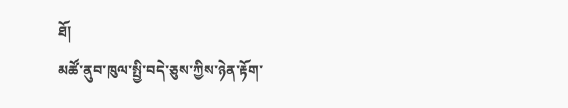ཐོ།
མཚོ་ནུབ་ཁུལ་སྤྱི་བདེ་ཅུས་ཀྱིས་ཉེན་རྟོག་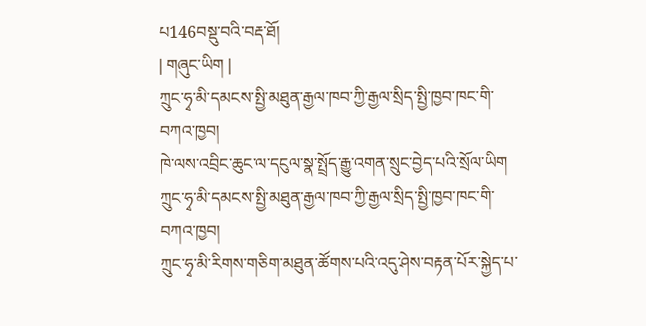པ146བསྡུ་བའི་བརྡ་ཐོ།
| གཞུང་ཡིག |
ཀྲུང་ཧྭ་མི་དམངས་སྤྱི་མཐུན་རྒྱལ་ཁབ་ཀྱི་རྒྱལ་སྲིད་སྤྱི་ཁྱབ་ཁང་གི་བཀའ་ཁྱབ།
ཁེ་ལས་འབྲིང་ཆུང་ལ་དངུལ་སྣ་སྤྲོད་རྒྱུ་འགན་སྲུང་བྱེད་པའི་སྲོལ་ཡིག
ཀྲུང་ཧྭ་མི་དམངས་སྤྱི་མཐུན་རྒྱལ་ཁབ་ཀྱི་རྒྱལ་སྲིད་སྤྱི་ཁྱབ་ཁང་གི་བཀའ་ཁྱབ།
ཀྲུང་ཧྭ་མི་རིགས་གཅིག་མཐུན་ཚོགས་པའི་འདུ་ཤེས་བརྟན་པོར་སྐྱེད་པ་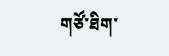གཙོ་ཐིག་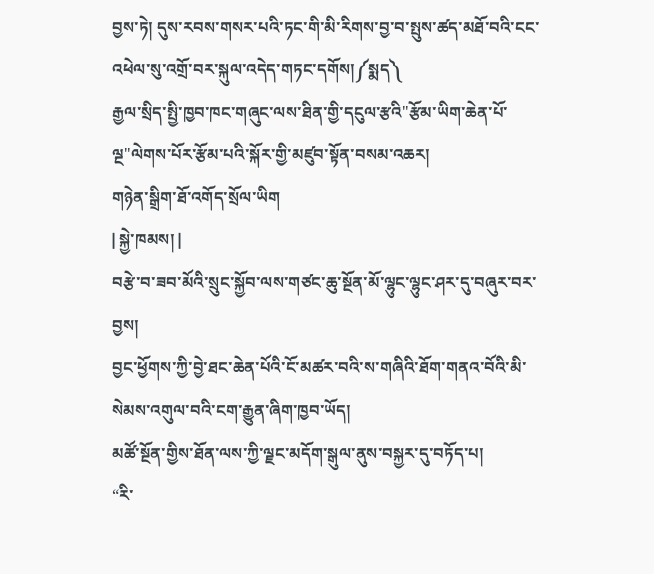བྱས་ཏེ། དུས་རབས་གསར་པའི་ཏང་གི་མི་རིགས་བྱ་བ་སྤུས་ཚད་མཐོ་བའི་ངང་འཕེལ་སུ་འགྲོ་བར་སྐུལ་འདེད་གཏང་དགོས།༼སྨད༽
རྒྱལ་སྲིད་སྤྱི་ཁྱབ་ཁང་གཞུང་ལས་ཐིན་གྱི་དངུལ་རྩའི"རྩོམ་ཡིག་ཆེན་པོ་ལྔ"ལེགས་པོར་རྩོམ་པའི་སྐོར་གྱི་མཛུབ་སྟོན་བསམ་འཆར།
གཉེན་སྒྲིག་ཐོ་འགོད་སྲོལ་ཡིག
| སྐྱེ་ཁམས། |
བརྩེ་བ་ཟབ་མོའི་སྲུང་སྐྱོབ་ལས་གཙང་ཆུ་སྔོན་མོ་ལྷུང་ལྷུང་ཤར་དུ་བཞུར་བར་བྱས།
བྱང་ཕྱོགས་ཀྱི་བྱེ་ཐང་ཆེན་པོའི་ངོ་མཚར་བའི་ས་གཞིའི་ཐོག་གནའ་བོའི་མི་སེམས་འགུལ་བའི་ངག་རྒྱུན་ཞིག་ཁྱབ་ཡོད།
མཚོ་སྔོན་གྱིས་ཐོན་ལས་ཀྱི་ལྗང་མདོག་སྒུལ་ནུས་བསྐྱར་དུ་བཏོད་པ།
“རི་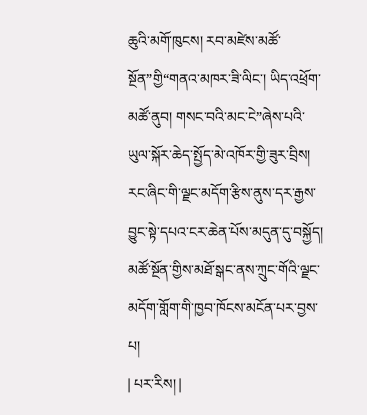ཆུའི་མགོ་ཁུངས། རབ་མཛེས་མཚོ་སྔོན”གྱི“གནའ་མཁར་ཟི་ལིང་། ཡིད་འཕྲོག་མཚོ་ནུབ། གསང་བའི་མང་ངེ”ཞེས་པའི་ཡུལ་སྐོར་ཆེད་སྤྱོད་མེ་འཁོར་གྱི་ཟུར་བྲིས།
རང་ཞིང་གི་ལྗང་མདོག་རྩིས་ནུས་དར་རྒྱས་བྱུང་སྟེ་དཔའ་ངར་ཆེན་པོས་མདུན་དུ་བསྐྱོད།
མཚོ་སྔོན་གྱིས་མཐོ་སྒང་ནས་ཀྲུང་གོའི་ལྗང་མདོག་གློག་གི་ཁྱབ་ཁོངས་མངོན་པར་བྱས་པ།
| པར་རིས། |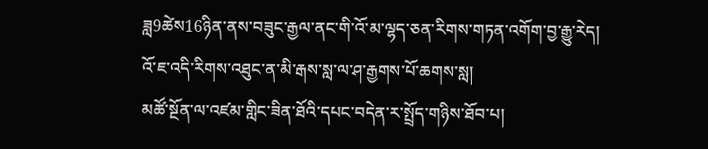ཟླ9ཚེས16ཉིན་ནས་བཟུང་རྒྱལ་ནང་གི་འོ་མ་ལྷད་ཅན་རིགས་གཏན་འགོག་བྱ་རྒྱུ་རེད།
འོ་ཇ་འདི་རིགས་འཐུང་ན་མི་རྒས་སླ་ལ་ཤ་རྒྱགས་པོ་ཆགས་སླ།
མཚོ་སྔོན་ལ་འཛམ་གླིང་ཟིན་ཐོའི་དཔང་བདེན་ར་སྤྲོད་གཉིས་ཐོབ་པ།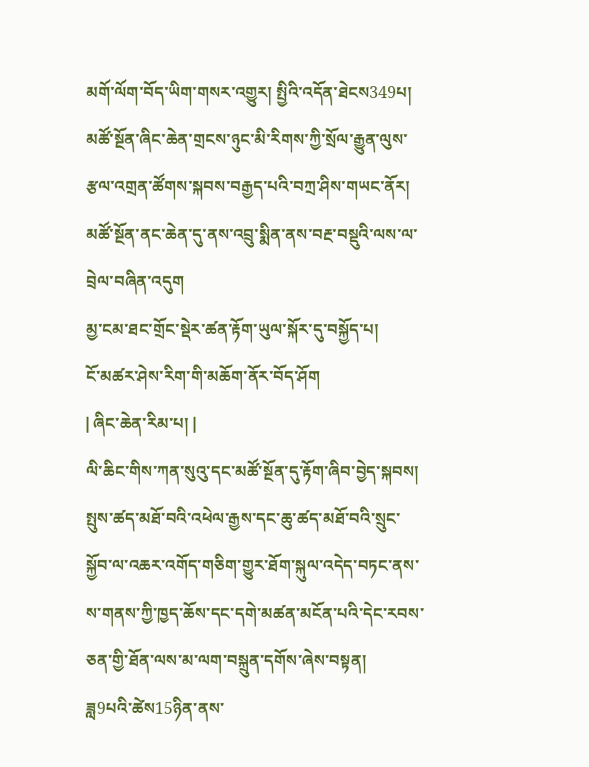མགོ་ལོག་བོད་ཡིག་གསར་འགྱུར། སྤྱིའི་འདོན་ཐེངས349པ།
མཚོ་སྔོན་ཞིང་ཆེན་གྲངས་ཉུང་མི་རིགས་ཀྱི་སྲོལ་རྒྱུན་ལུས་རྩལ་འགྲན་ཚོགས་སྐབས་བརྒྱད་པའི་བཀྲ་ཤིས་གཡང་ནོར།
མཚོ་སྔོན་ནང་ཆེན་དུ་ནས་འབྲུ་སྨིན་ནས་བརྔ་བསྡུའི་ལས་ལ་བྲེལ་བཞིན་འདུག
མྱ་ངམ་ཐང་གྲོང་སྡེར་ཚན་རྟོག་ཡུལ་སྐོར་དུ་བསྐྱོད་པ།
ངོ་མཚར་ཤེས་རིག་གི་མཆོག་ནོར་བོད་ཤོག
| ཞིང་ཆེན་རིམ་པ། |
ལི་ཆིང་གིས་ཀན་སུའུ་དང་མཚོ་སྔོན་དུ་རྟོག་ཞིབ་བྱེད་སྐབས། སྤུས་ཚད་མཐོ་བའི་འཕེལ་རྒྱས་དང་ཆུ་ཚད་མཐོ་བའི་སྲུང་སྐྱོབ་ལ་འཆར་འགོད་གཅིག་གྱུར་ཐོག་སྐུལ་འདེད་བཏང་ནས་ས་གནས་ཀྱི་ཁྱད་ཆོས་དང་དགེ་མཚན་མངོན་པའི་དེང་རབས་ཅན་གྱི་ཐོན་ལས་མ་ལག་བསྐྲུན་དགོས་ཞེས་བསྟན།
ཟླ9པའི་ཚེས15ཉིན་ནས་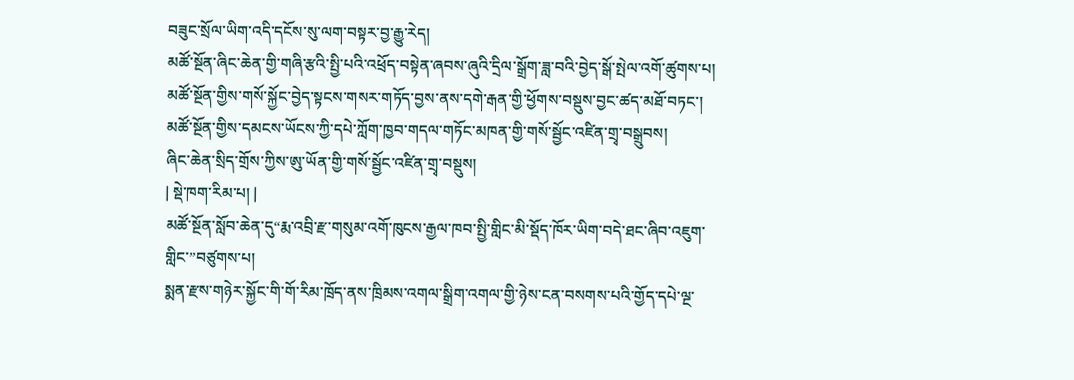བཟུང་སྲོལ་ཡིག་འདི་དངོས་སུ་ལག་བསྟར་བྱ་རྒྱུ་རེད།
མཚོ་སྔོན་ཞིང་ཆེན་གྱི་གཞི་རྩའི་སྤྱི་པའི་འཕྲོད་བསྟེན་ཞབས་ཞུའི་དྲིལ་སྒྲོག་ཟླ་བའི་བྱེད་སྒོ་སྤེལ་འགོ་ཚུགས་པ།
མཚོ་སྔོན་གྱིས་གསོ་སྐྱོང་བྱེད་སྟངས་གསར་གཏོད་བྱས་ནས་དགེ་རྒན་གྱི་ཕྱོགས་བསྡུས་བྱང་ཚད་མཐོ་བཏང་།
མཚོ་སྔོན་གྱིས་དམངས་ཡོངས་ཀྱི་དཔེ་ཀློག་ཁྱབ་གདལ་གཏོང་མཁན་གྱི་གསོ་སྦྱོང་འཛིན་གྲྭ་བསྒྲུབས།
ཞིང་ཆེན་སྲིད་གྲོས་ཀྱིས་ཨུ་ཡོན་གྱི་གསོ་སྦྱོང་འཛིན་གྲྭ་བསྡུས།
| སྡེ་ཁག་རིམ་པ། |
མཚོ་སྔོན་སློབ་ཆེན་དུ“རྨ་འབྲི་རྫ་གསུམ་འགོ་ཁུངས་རྒྱལ་ཁབ་སྤྱི་གླིང་མི་སྡོད་ཁོར་ཡིག་བདེ་ཐང་ཞིབ་འཇུག་གླིང་”བཙུགས་པ།
སྨན་རྫས་གཉེར་སྐྱོང་གི་གོ་རིམ་ཁྲོད་ནས་ཁྲིམས་འགལ་སྒྲིག་འགལ་གྱི་ཉེས་ངན་བསགས་པའི་གྱོད་དཔེ་ལྔ་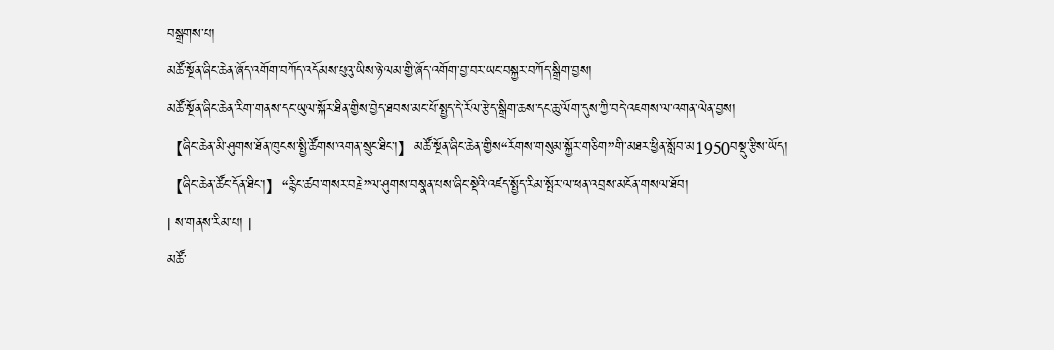བསྒྲགས་པ།
མཚོ་སྔོན་ཞིང་ཆེན་ཞོད་འགོག་བཀོད་འདོམས་པུའུ་ཡིས་ཉེ་ལམ་གྱི་ཞོད་འགོག་བྱ་བར་ཡང་བསྐྱར་བཀོད་སྒྲིག་བྱས།
མཚོ་སྔོན་ཞིང་ཆེན་རིག་གནས་དང་ཡུལ་སྐོར་ཐིན་གྱིས་བྱེད་ཐབས་མང་པོ་སྤྱད་དེ་རོལ་རྩེད་སྒྲིག་ཆས་དང་ཆུ་ལོག་དུས་ཀྱི་བདེ་འཇགས་ལ་འགན་ལེན་བྱས།
【ཞིང་ཆེན་མི་ཤུགས་ཐོན་ཁུངས་སྤྱི་ཚོགས་འགན་སྲུང་ཐིང་།】མཚོ་སྔོན་ཞིང་ཆེན་གྱིས“རོགས་གསུམ་སྐྱོར་གཅིག”གི་མཐར་ཕྱིན་སློབ་མ1950བསྡུ་རྩིས་ཡོད།
【ཞིང་ཆེན་ཚོང་དོན་ཐིང་།】“རྙིང་ཚབ་གསར་བརྗེ”ལ་ཤུགས་བསྣན་པས་ཞིང་སྡེའི་འཛད་སྤྱོད་རིམ་སྤོར་ལ་ཕན་འབྲས་མངོན་གསལ་ཐོབ།
| ས་གནས་རིམ་པ། |
མཚོ་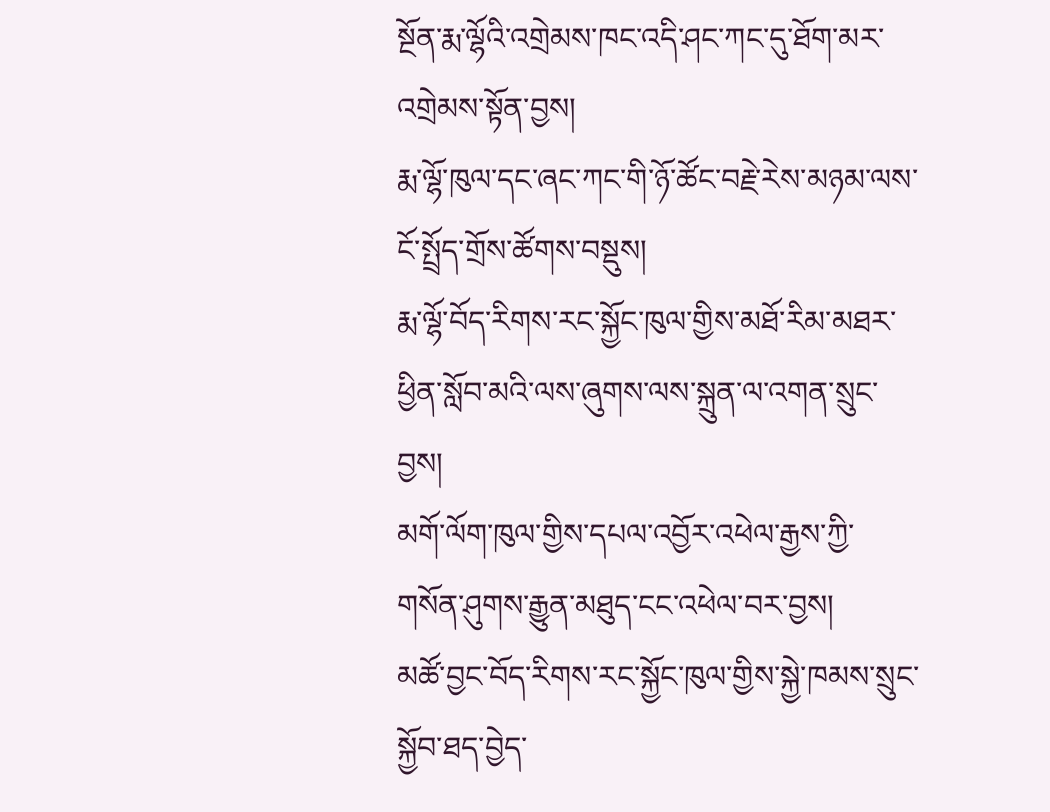སྔོན་རྨ་ལྷོའི་འགྲེམས་ཁང་འདི་ཤང་ཀང་དུ་ཐོག་མར་འགྲེམས་སྟོན་བྱས།
རྨ་ལྷོ་ཁུལ་དང་ཞང་ཀང་གི་ཉོ་ཚོང་བརྗེ་རེས་མཉམ་ལས་ངོ་སྤྲོད་གྲོས་ཚོགས་བསྡུས།
རྨ་ལྷོ་བོད་རིགས་རང་སྐྱོང་ཁུལ་གྱིས་མཐོ་རིམ་མཐར་ཕྱིན་སློབ་མའི་ལས་ཞུགས་ལས་སྐྲུན་ལ་འགན་སྲུང་བྱས།
མགོ་ལོག་ཁུལ་གྱིས་དཔལ་འབྱོར་འཕེལ་རྒྱས་ཀྱི་གསོན་ཤུགས་རྒྱུན་མཐུད་ངང་འཕེལ་བར་བྱས།
མཚོ་བྱང་བོད་རིགས་རང་སྐྱོང་ཁུལ་གྱིས་སྐྱེ་ཁམས་སྲུང་སྐྱོབ་ཐད་བྱེད་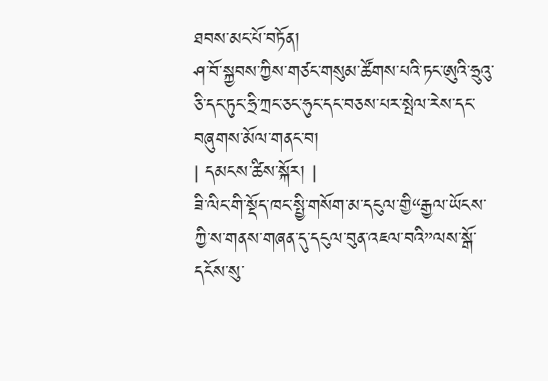ཐབས་མང་པོ་བཏོན།
ཤ་བོ་སྐྱབས་ཀྱིས་གཙང་གསུམ་ཚོགས་པའི་ཏང་ཨུའི་ཧྲུའུ་ཅི་དང་ཏུང་ཧྲི་ཀྲང་ཅང་ཧུང་དང་བཅས་པར་སྤེལ་རེས་དང་བཞུགས་མོལ་གནང་བ།
| དམངས་ཚིས་སྐོར། |
ཟི་ལིང་གི་སྡོད་ཁང་སྤྱི་གསོག་མ་དངུལ་གྱི“རྒྱལ་ཡོངས་ཀྱི་ས་གནས་གཞན་དུ་དངུལ་བུན་འཇལ་བའི”ལས་སྒོ་དངོས་སུ་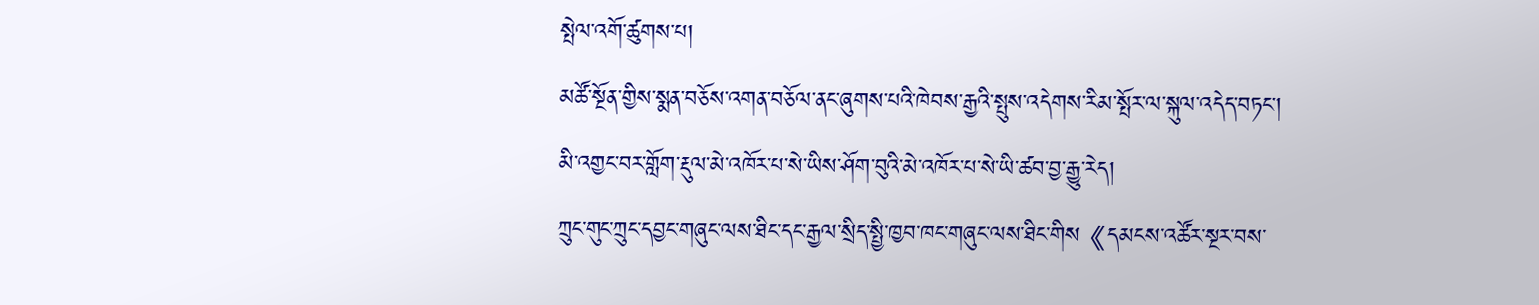སྤེལ་འགོ་ཚུགས་པ།
མཚོ་སྔོན་གྱིས་སྨན་བཅོས་འགན་བཅོལ་ནང་ཞུགས་པའི་ཁེབས་རྒྱའི་སྤུས་འདེགས་རིམ་སྤོར་ལ་སྐུལ་འདེད་བཏང་།
མི་འགྱང་བར་གློག་རྡུལ་མེ་འཁོར་པ་སེ་ཡིས་ཤོག་བུའི་མེ་འཁོར་པ་སེ་ཡི་ཚབ་བྱ་རྒྱུ་རེད།
ཀྲུང་གུང་ཀྲུང་དབྱང་གཞུང་ལས་ཐིང་དང་རྒྱལ་སྲིད་སྤྱི་ཁྱབ་ཁང་གཞུང་ལས་ཐིང་གིས《དམངས་འཚོར་སྔར་བས་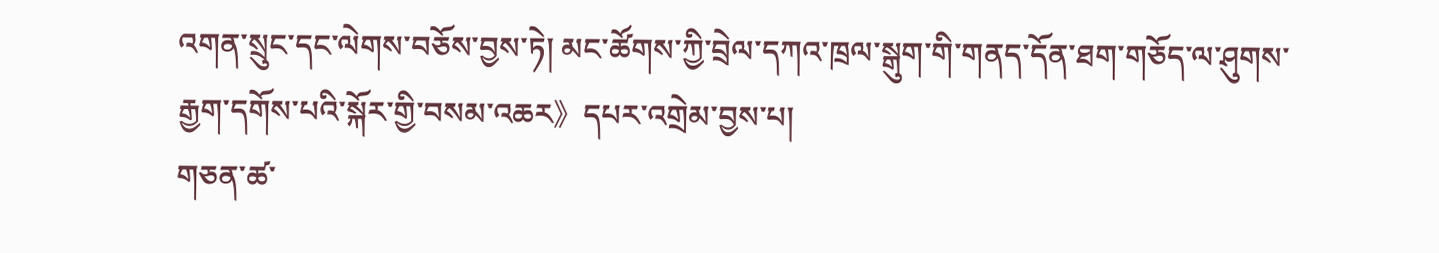འགན་སྲུང་དང་ལེགས་བཅོས་བྱས་ཏེ། མང་ཚོགས་ཀྱི་བྲེལ་དཀའ་ཁྲལ་སྒུག་གི་གནད་དོན་ཐག་གཅོད་ལ་ཤུགས་རྒྱག་དགོས་པའི་སྐོར་གྱི་བསམ་འཆར》དཔར་འགྲེམ་བྱས་པ།
གཅན་ཚ་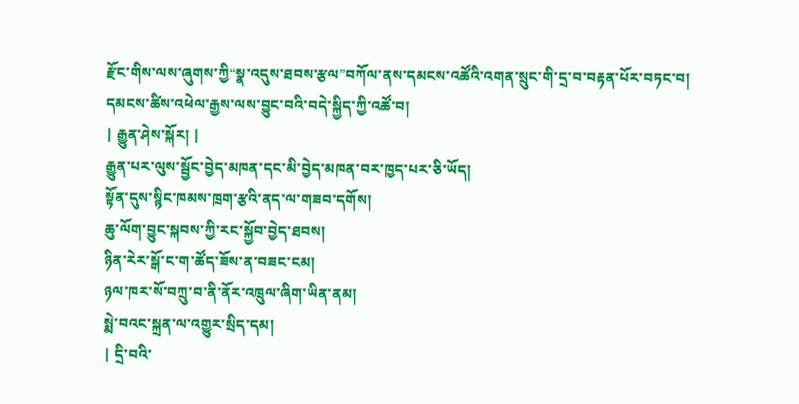རྫོང་གིས་ལས་ཞུགས་ཀྱི“སྣ་འདུས་ཐབས་རྩལ”བཀོལ་ནས་དམངས་འཚོའི་འགན་སྲུང་གི་དྲ་བ་བརྟན་པོར་བཏང་བ།
དམངས་ཚིས་འཕེལ་རྒྱས་ལས་བྱུང་བའི་བདེ་སྐྱིད་ཀྱི་འཚོ་བ།
| རྒྱུན་ཤེས་སྐོར། |
རྒྱུན་པར་ལུས་སྦྱོང་བྱེད་མཁན་དང་མི་བྱེད་མཁན་བར་ཁྱད་པར་ཅི་ཡོད།
སྟོན་དུས་སྙིང་ཁམས་ཁྲག་རྩའི་ནད་ལ་གཟབ་དགོས།
ཆུ་ལོག་བྱུང་སྐབས་ཀྱི་རང་སྐྱོབ་བྱེད་ཐབས།
ཉིན་རེར་སྒོ་ང་ག་ཚོད་ཟོས་ན་བཟང་ངམ།
ཉལ་ཁར་སོ་བཀྲུ་བ་ནི་ནོར་འཁྲུལ་ཞིག་ཡིན་ནམ།
སྨེ་བའང་སྐྲན་ལ་འགྱུར་སྲིད་དམ།
| དྲི་བའི་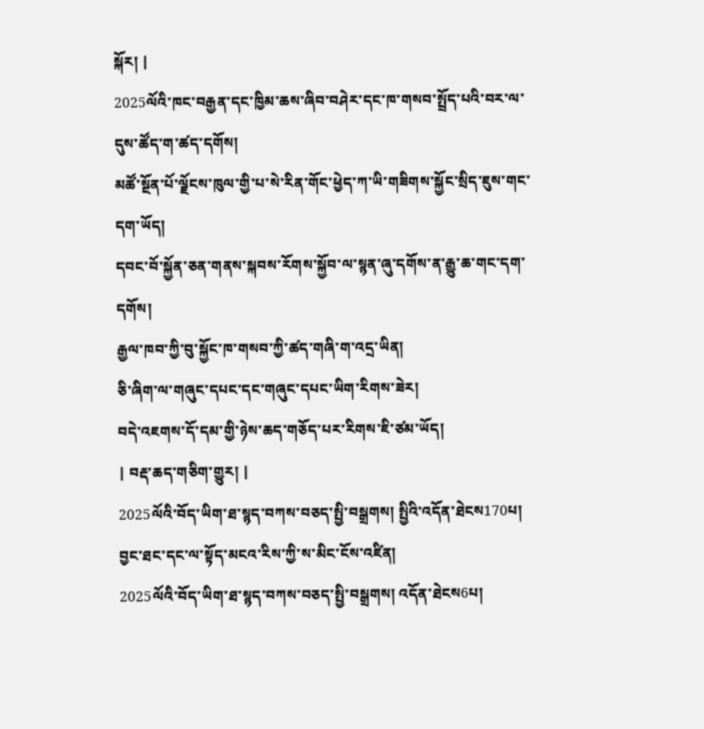སྐོར། |
2025ལོའི་ཁང་བརྒྱན་དང་ཁྱིམ་ཆས་ཞིབ་བཤེར་དང་ཁ་གསབ་སྤྲོད་པའི་བར་ལ་དུས་ཚོད་ག་ཚད་དགོས།
མཚོ་སྔོན་པོ་ལྗོངས་ཁུལ་གྱི་པ་སེ་རིན་གོང་ཕྱེད་ཀ་ཡི་གཟིགས་སྐྱོང་སྲིད་ཇུས་གང་དག་ཡོད།
དབང་བོ་སྐྱོན་ཅན་གནས་སྐབས་རོགས་སྐྱོབ་ལ་སྙན་ཞུ་དགོས་ན་རྒྱུ་ཆ་གང་དག་དགོས།
རྒྱལ་ཁབ་ཀྱི་བུ་སྐྱོང་ཁ་གསབ་ཀྱི་ཚད་གཞི་ག་འདྲ་ཡིན།
ཅི་ཞིག་ལ་གཞུང་དཔང་དང་གཞུང་དཔང་ཡིག་རིགས་ཟེར།
བདེ་འཇགས་དོ་དམ་གྱི་ཉེས་ཆད་གཅོད་པར་རིགས་ཇི་ཙམ་ཡོད།
| བརྡ་ཆད་གཅིག་གྱུར། |
2025ལོའི་བོད་ཡིག་ཐ་སྙད་བཀས་བཅད་སྤྱི་བསྒྲགས། སྤྱིའི་འདོན་ཐེངས170པ།
བྱང་ཐང་དང་ལ་སྟོད་མངའ་རིས་ཀྱི་ས་མིང་ངོས་འཛིན།
2025ལོའི་བོད་ཡིག་ཐ་སྙད་བཀས་བཅད་སྤྱི་བསྒྲགས། འདོན་ཐེངས6པ།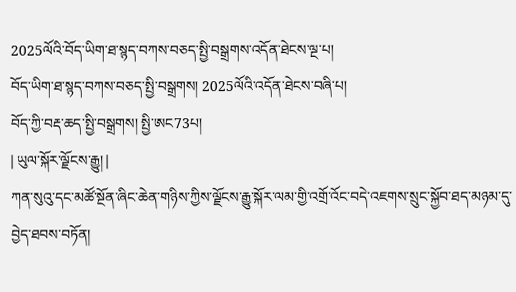2025ལོའི་བོད་ཡིག་ཐ་སྙད་བཀས་བཅད་སྤྱི་བསྒྲགས་འདོན་ཐེངས་ལྔ་པ།
བོད་ཡིག་ཐ་སྙད་བཀས་བཅད་སྤྱི་བསྒྲགས། 2025ལོའི་འདོན་ཐེངས་བཞི་པ།
བོད་ཀྱི་བརྡ་ཆད་སྤྱི་བསྒྲགས། སྤྱི་ཨང73པ།
| ཡུལ་སྐོར་ལྗོངས་རྒྱུ། |
ཀན་སུའུ་དང་མཚོ་སྔོན་ཞིང་ཆེན་གཉིས་ཀྱིས་ལྗོངས་རྒྱུ་སྐོར་ལམ་གྱི་འགྲོ་འོང་བདེ་འཇགས་སྲུང་སྐྱོབ་ཐད་མཉམ་དུ་བྱེད་ཐབས་བཏོན།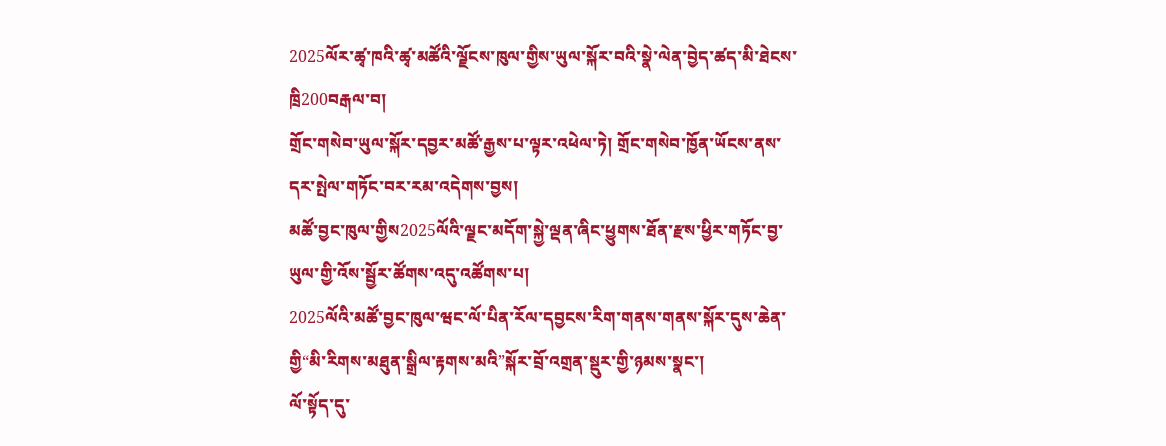2025ལོར་ཚྭ་ཁའི་ཚྭ་མཚོའི་ལྗོངས་ཁུལ་གྱིས་ཡུལ་སྐོར་བའི་སྣེ་ལེན་བྱེད་ཚད་མི་ཐེངས་ཁྲི200བརྒལ་བ།
གྲོང་གསེབ་ཡུལ་སྐོར་དབྱར་མཚོ་རྒྱས་པ་ལྟར་འཕེལ་ཏེ། གྲོང་གསེབ་ཁྱོན་ཡོངས་ནས་དར་སྤེལ་གཏོང་བར་རམ་འདེགས་བྱས།
མཚོ་བྱང་ཁུལ་གྱིས2025ལོའི་ལྗང་མདོག་སྐྱེ་ལྡན་ཞིང་ཕྱུགས་ཐོན་རྫས་ཕྱིར་གཏོང་བྱ་ཡུལ་གྱི་འོས་སྦྱོར་ཚོགས་འདུ་འཚོགས་པ།
2025ལོའི་མཚོ་བྱང་ཁུལ་ཝང་ལོ་པིན་རོལ་དབྱངས་རིག་གནས་གནས་སྐོར་དུས་ཆེན་གྱི“མི་རིགས་མཐུན་སྒྲིལ་རྟགས་མའི”སྐོར་བྲོ་འགྲན་སྡུར་གྱི་ཉམས་སྣང་།
ལོ་སྟོད་དུ་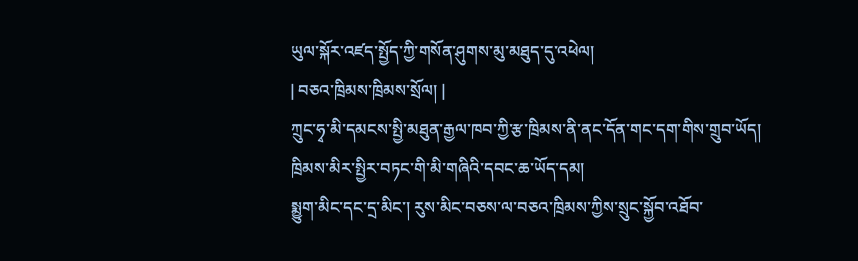ཡུལ་སྐོར་འཛད་སྤྱོད་ཀྱི་གསོན་ཤུགས་མུ་མཐུད་དུ་འཕེལ།
| བཅའ་ཁྲིམས་ཁྲིམས་སྲོལ། |
ཀྲུང་ཧྭ་མི་དམངས་སྤྱི་མཐུན་རྒྱལ་ཁབ་ཀྱི་རྩ་ཁྲིམས་ནི་ནང་དོན་གང་དག་གིས་གྲུབ་ཡོད།
ཁྲིམས་མིར་སྤྱིར་བཏང་གི་མི་གཞིའི་དབང་ཆ་ཡོད་དམ།
སྨྱུག་མིང་དང་དྲ་མིང་། རུས་མིང་བཅས་ལ་བཅའ་ཁྲིམས་ཀྱིས་སྲུང་སྐྱོབ་འཐོབ་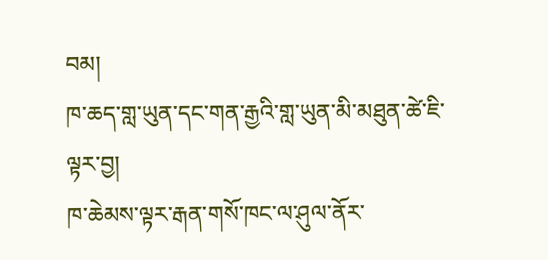བམ།
ཁ་ཆད་གླ་ཡུན་དང་གན་རྒྱའི་གླ་ཡུན་མི་མཐུན་ཚེ་ཇི་ལྟར་བྱ།
ཁ་ཆེམས་ལྟར་རྒན་གསོ་ཁང་ལ་ཤུལ་ནོར་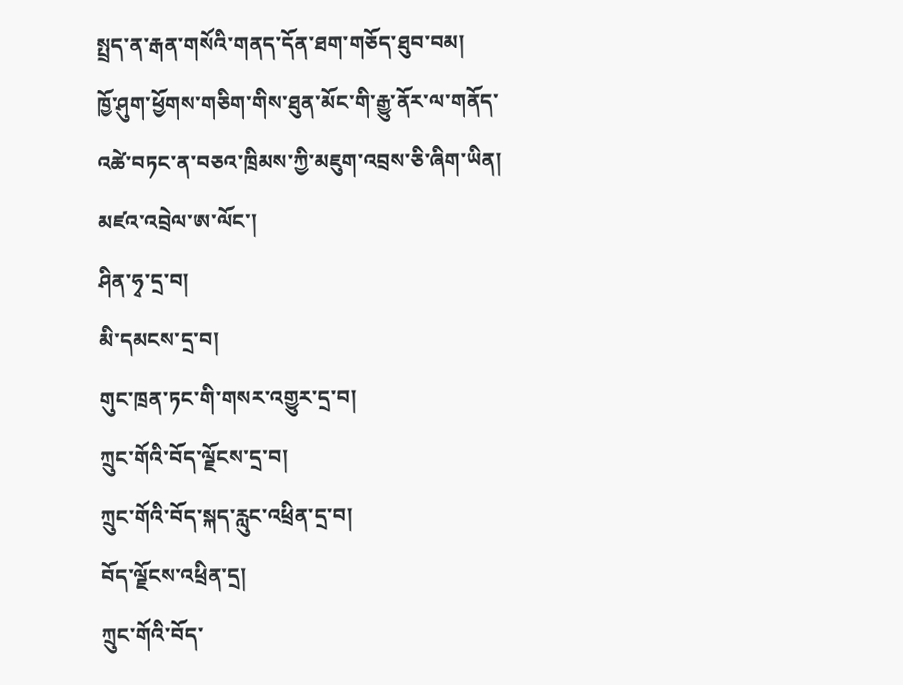སྤྲད་ན་རྒན་གསོའི་གནད་དོན་ཐག་གཅོད་ཐུབ་བམ།
ཁྱོ་ཤུག་ཕྱོགས་གཅིག་གིས་ཐུན་མོང་གི་རྒྱུ་ནོར་ལ་གནོད་འཚེ་བཏང་ན་བཅའ་ཁྲིམས་ཀྱི་མཇུག་འབྲས་ཅི་ཞིག་ཡིན།
མཛའ་འབྲེལ་ཨ་ལོང་།
ཤིན་ཧྭ་དྲ་བ།
མི་དམངས་དྲ་བ།
གུང་ཁྲན་ཏང་གི་གསར་འགྱུར་དྲ་བ།
ཀྲུང་གོའི་བོད་ལྗོངས་དྲ་བ།
ཀྲུང་གོའི་བོད་སྐད་རླུང་འཕྲིན་དྲ་བ།
བོད་ལྗོངས་འཕྲིན་དྲ།
ཀྲུང་གོའི་བོད་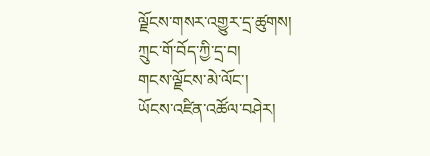ལྗོངས་གསར་འགྱུར་དྲ་ཚུགས།
ཀྲུང་གོ་བོད་ཀྱི་དྲ་བ།
གངས་ལྗོངས་མེ་ལོང་།
ཡོངས་འཛིན་འཚོལ་བཤེར།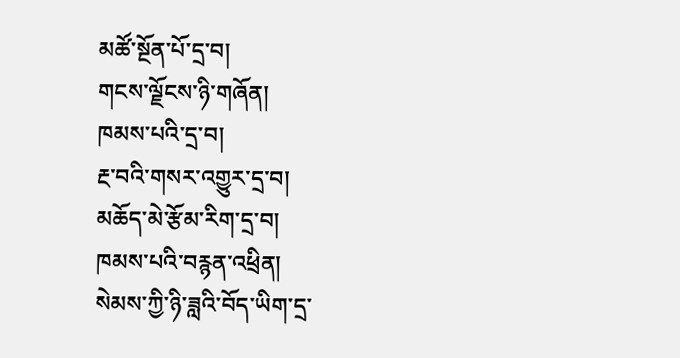མཚོ་སྔོན་པོ་དྲ་བ།
གངས་ལྗོངས་ཉི་གཞོན།
ཁམས་པའི་དྲ་བ།
རྔ་བའི་གསར་འགྱུར་དྲ་བ།
མཆོད་མེ་རྩོམ་རིག་དྲ་བ།
ཁམས་པའི་བརྙན་འཕྲིན།
སེམས་ཀྱི་ཉི་ཟླའི་བོད་ཡིག་དྲ་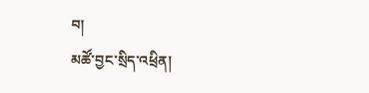བ།
མཚོ་བྱང་སྲིད་འཕྲིན།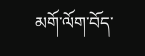མགོ་ལོག་བོད་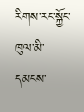རིགས་རང་སྐྱོང་ཁུལ་མི་དམངས་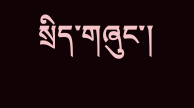སྲིད་གཞུང་།